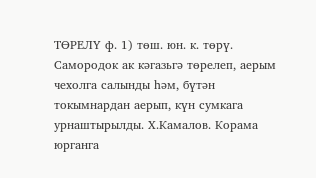ТӨРЕЛҮ ф. 1) төш. юн. к. төрү. Самородок ак кәгазьгә төрелеп, аерым чехолга салынды һәм, бүтән токымнардан аерып, күн сумкага урнаштырылды. Х.Камалов. Корама юрганга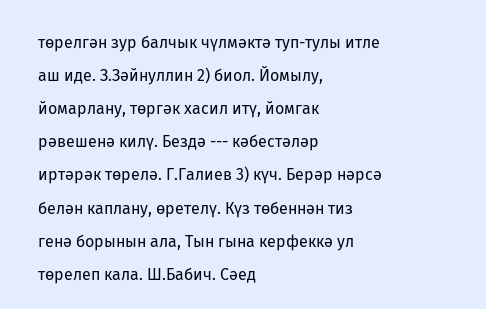төрелгән зур балчык чүлмәктә туп-тулы итле аш иде. З.Зәйнуллин 2) биол. Йомылу, йомарлану, төргәк хасил итү, йомгак рәвешенә килү. Бездә --- кәбестәләр иртәрәк төрелә. Г.Галиев 3) күч. Берәр нәрсә белән каплану, өретелү. Күз төбеннән тиз генә борынын ала, Тын гына керфеккә ул төрелеп кала. Ш.Бабич. Сәед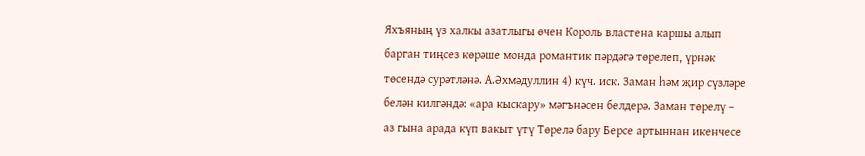Яхъяның үз халкы азатлыгы өчен Король властена каршы алып барган тиңсез көрәше монда романтик пәрдәгә төрелеп, үрнәк төсендә сурәтләнә. А.Әхмәдуллин 4) күч. иск. Заман һәм җир сүзләре белән килгәндә: «ара кыскару» мәгънәсен белдерә. Заман төрелү – аз гына арада күп вакыт үтү Төрелә бару Берсе артыннан икенчесе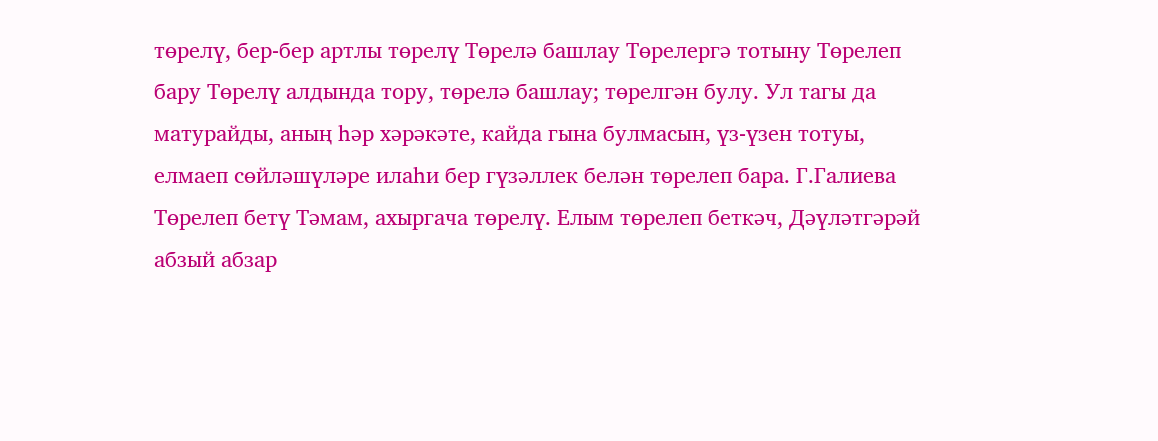төрелү, бер-бер артлы төрелү Төрелә башлау Төрелергә тотыну Төрелеп бару Төрелү алдында тору, төрелә башлау; төрелгән булу. Ул тагы да матурайды, аның һәр хәрәкәте, кайда гына булмасын, үз-үзен тотуы, елмаеп сөйләшүләре илаһи бер гүзәллек белән төрелеп бара. Г.Галиева Төрелеп бетү Тәмам, ахыргача төрелү. Елым төрелеп беткәч, Дәүләтгәрәй абзый абзар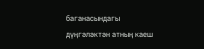баганасындагы дүңгәләктән атның каеш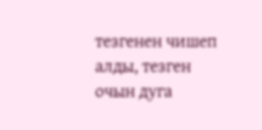тезгенен чишеп алды, тезген очын дуга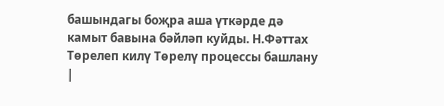башындагы боҗра аша үткәрде дә камыт бавына бәйләп куйды. Н.Фәттах Төрелеп килү Төрелү процессы башлану |